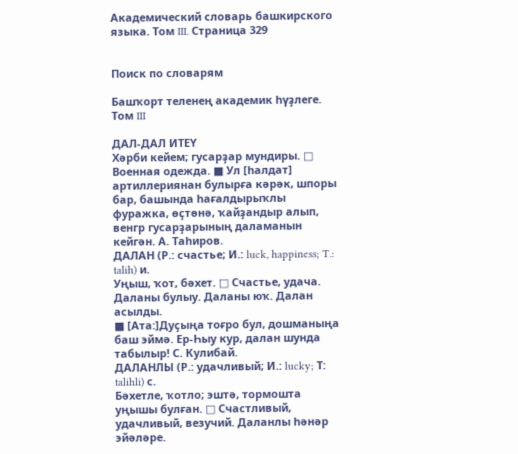Академический словарь башкирского языка. Том III. Страница 329


Поиск по словарям

Башҡорт теленең академик һүҙлеге. Том III

ДАЛ-ДАЛ ИТЕҮ
Хәрби кейем; гусарҙар мундиры. □ Военная одежда. ■ Ул [һалдат] артиллериянан булырға кәрәк, шпоры бар, башында һағалдырыҡлы фуражка, өҫтөнә, ҡайҙандыр алып, венгр гусарҙарының даламанын кейгән. А. Таһиров.
ДАЛАН (Р.: счастье; И.: luck, happiness; T.: talih) и.
Уңыш, ҡот, бәхет. □ Счастье, удача. Даланы булыу. Даланы юҡ. Далан асылды.
■ [Ата:]Дуҫыңа тоғро бул, дошманыңа баш эймә. Ер-Һыу кур, далан шунда табылыр! С. Кулибай.
ДАЛАНЛЫ (Р.: удачливый; И.: lucky; Т: talihli) с.
Бәхетле, ҡотло; эштә, тормошта уңышы булған. □ Счастливый, удачливый, везучий. Даланлы һәнәр эйәләре.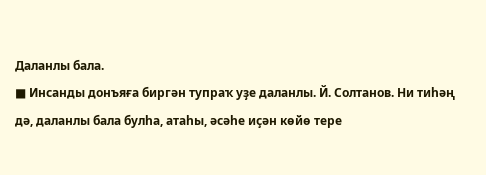Даланлы бала.
■ Инсанды донъяға биргән тупраҡ уҙе даланлы. Й. Солтанов. Ни тиһәң дә, даланлы бала булһа, атаһы, әсәһе иҫән көйө тере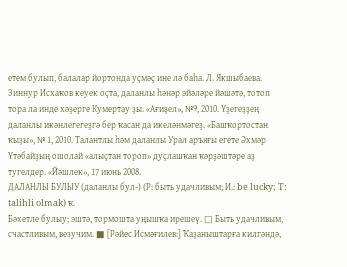етем булып, балалар йортонда уҫмәҫ ине лә баһа. Л. Якшыбаева. Зиннур Исхаҡов кеуек оҫта, даланлы һәнәр эйәләре йәшәтә, тотоп тора ла инде хәҙерге Кумертау ҙы. «Ағиҙел», №9, 2010. Үҙегеҙҙең даланлы икәнлегегеҙгә бер ҡасан да икеләнмәгеҙ. «Башҡортостан ҡыҙы», № 1, 2010. Талантлы һәм даланлы Урал аръяғы егете Әхмәр Үтәбайҙың ошолай «алыҫтан тороп» дуҫлашҡан ҡәрҙәштәре аҙ тугелдер. «Йәшлек», 17 июнь 2008.
ДАЛАНЛЫ БУЛЫУ (даланлы бул-) (Р: быть удачливым; И.: be lucky; T: talihli olmak) ҡ.
Бәхетле булыу; эштә, тормошта уңышҡа ирешеү. □ Быть удачливым, счастливым, везучим. ■ [Рәйес Исмәғилев:] Ҡаҙаныштарға килгәндә,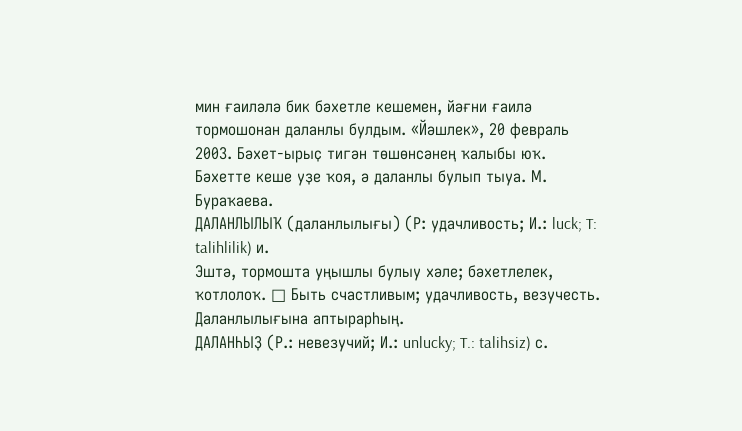мин ғаиләлә бик бәхетле кешемен, йәғни ғаилә тормошонан даланлы булдым. «Йәшлек», 20 февраль 2003. Бәхет-ырыҫ тигән төшөнсәнең ҡалыбы юҡ. Бәхетте кеше уҙе ҡоя, ә даланлы булып тыуа. М. Бураҡаева.
ДАЛАНЛЫЛЫҠ (даланлылығы) (Р: удачливость; И.: luck; T: talihlilik) и.
Эштә, тормошта уңышлы булыу хәле; бәхетлелек, ҡотлолоҡ. □ Быть счастливым; удачливость, везучесть. Даланлылығына аптырарһың.
ДАЛАНҺЫҘ (Р.: невезучий; И.: unlucky; T.: talihsiz) с.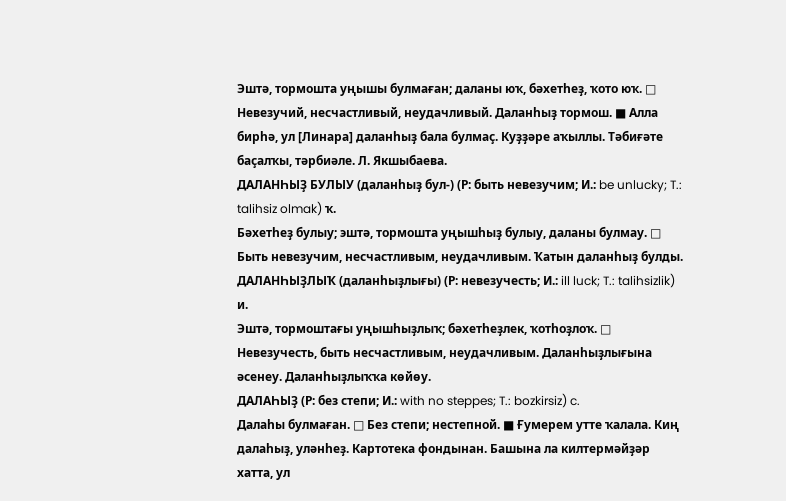Эштә, тормошта уңышы булмаған; даланы юҡ, бәхетһеҙ, ҡото юҡ. □ Невезучий, несчастливый, неудачливый. Даланһыҙ тормош. ■ Алла бирһә, ул [Линара] даланһыҙ бала булмаҫ. Куҙҙәре аҡыллы. Тәбиғәте баҫалҡы, тәрбиәле. Л. Якшыбаева.
ДАЛАНҺЫҘ БУЛЫУ (даланһыҙ бул-) (Р: быть невезучим; И.: be unlucky; T.: talihsiz olmak) ҡ.
Бәхетһеҙ булыу; эштә, тормошта уңышһыҙ булыу, даланы булмау. □ Быть невезучим, несчастливым, неудачливым. Ҡатын даланһыҙ булды.
ДАЛАНҺЫҘЛЫҠ (даланһыҙлығы) (Р: невезучесть; И.: ill luck; T.: talihsizlik) и.
Эштә, тормоштағы уңышһыҙлыҡ; бәхетһеҙлек, ҡотһоҙлоҡ. □ Невезучесть, быть несчастливым, неудачливым. Даланһыҙлығына әсенеу. Даланһыҙлыҡҡа көйөу.
ДАЛАҺЫҘ (Р: без степи; И.: with no steppes; T.: bozkirsiz) c.
Далаһы булмаған. □ Без степи; нестепной. ■ Ғумерем утте ҡалала. Киң далаһыҙ, уләнһеҙ. Картотека фондынан. Башына ла килтермәйҙәр хатта, ул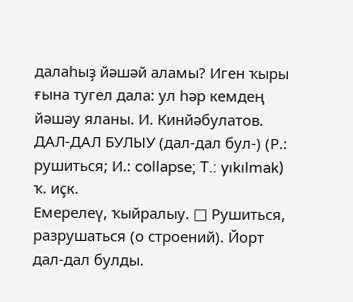далаһыҙ йәшәй аламы? Иген ҡыры ғына тугел дала: ул һәр кемдең йәшәу яланы. И. Кинйәбулатов.
ДАЛ-ДАЛ БУЛЫУ (дал-дал бул-) (Р.: рушиться; И.: collapse; T.: yıkılmak) ҡ. иҫк.
Емерелеү, ҡыйралыу. □ Рушиться, разрушаться (о строений). Йорт дал-дал булды.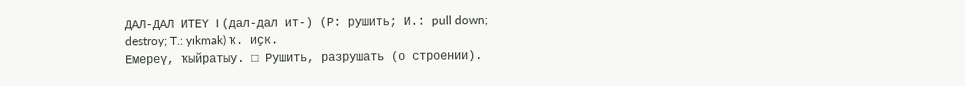ДАЛ-ДАЛ ИТЕҮ I (дал-дал ит-) (Р: рушить; И.: pull down; destroy; T.: yıkmak) ҡ. иҫк.
Емереү, ҡыйратыу. □ Рушить, разрушать (о строении).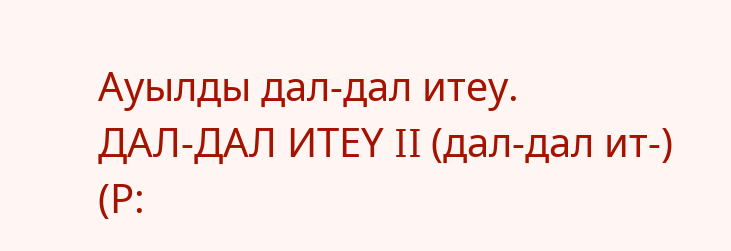Ауылды дал-дал итеу.
ДАЛ-ДАЛ ИТЕҮ II (дал-дал ит-) (Р: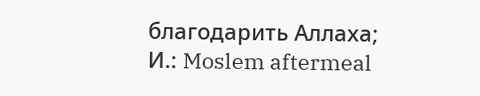благодарить Аллаха; И.: Moslem aftermeal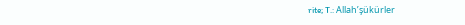rite; T.: Allah’şükürler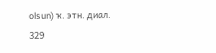olsun) ҡ. этн. диал.
329